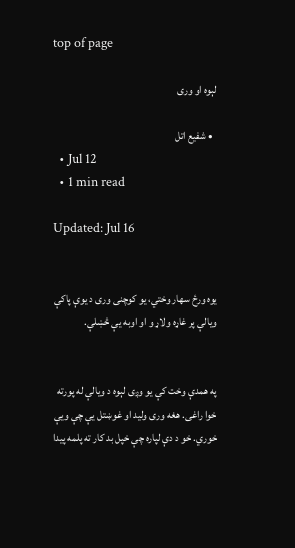top of page

لېوه او وری

  • شفیع‌ اتل
  • Jul 12
  • 1 min read

Updated: Jul 16


یوه ورځ سهار وختي، یو کوچنی وری د یوې پاکې ویالې پر غاړه ولاړ و او اوبه یې څښلې.


په همدې وخت کې یو وږی لېوه د ویالې له پورته خوا راغی. هغه وری ولید او غوښتل یې چې ویې خوري. خو د دې لپاره چې خپل بد کار ته پلمه پیدا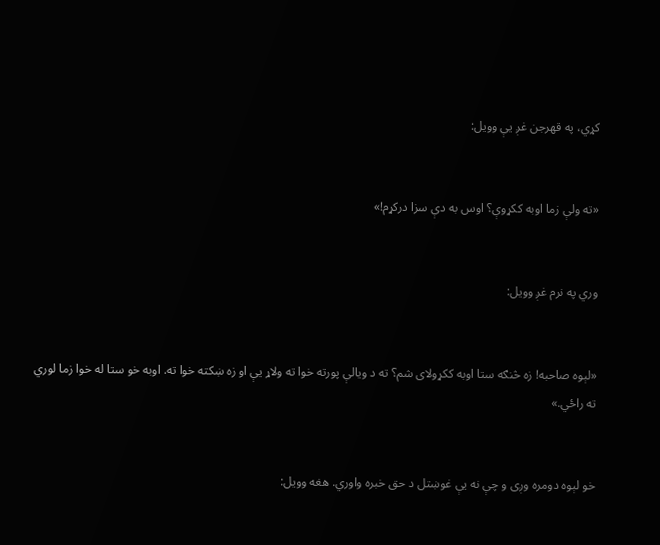کړي، په قهرجن غږ یې وویل:


«ته ولې زما اوبه ککړوې؟ اوس به دې سزا درکړم!»


وري په نرم غږ وویل:


«لېوه صاحبه! زه څنګه ستا اوبه ککړولای شم؟ ته د ویالې پورته خوا ته ولاړ یې او زه ښکته خوا ته. اوبه خو ستا له خوا زما لوري ته راځي.»


خو لېوه دومره وږی و چې نه یې غوښتل د حق خبره واوري. هغه وویل: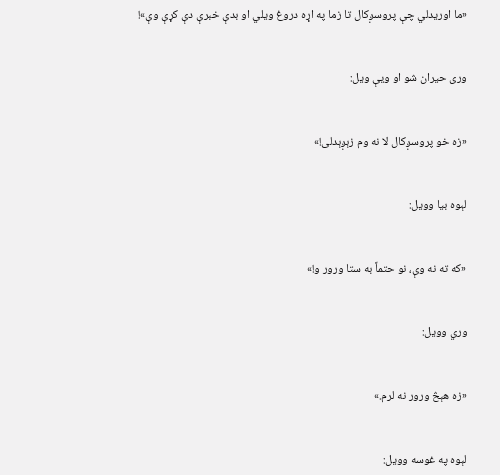«ما اوریدلي چې پروسږکال تا زما په اړه دروغ ویلي او بدې خبرې دې کړې وې»!


وری حیران شو او ویې ویل:


«زه خو پروسږکال لا نه وم زېږېدلی!»


لېوه بیا وویل:


«که ته نه وې، نو حتماً به ستا ورور و!»


وري وویل:


«زه هېڅ ورور نه لرم.»


لېوه په غوسه وویل: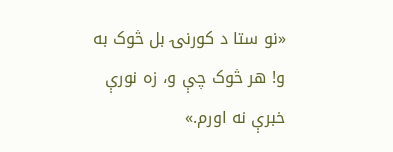«نو ستا د کورنۍ بل څوک به و! هر څوک چې و، زه نورې خبرې نه اورم.»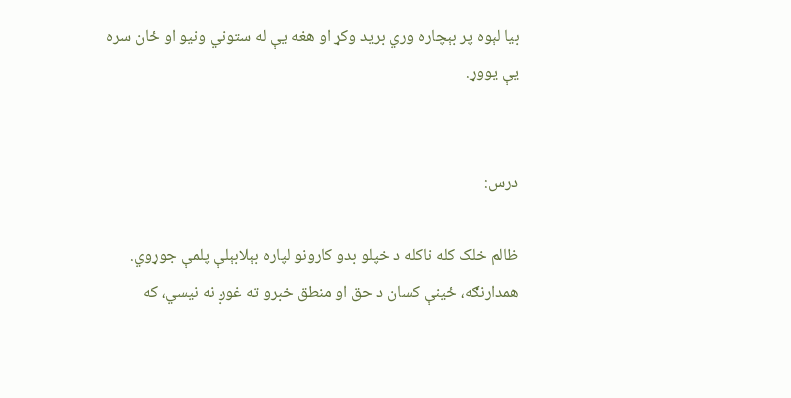بیا لېوه پر بېچاره وري برید وکړ او هغه یې له ستوني ونیو او ځان سره یې یووړ.


درس:

ظالم خلک کله ناکله د خپلو بدو کارونو لپاره بېلابېلې پلمې جوړوي. همدارنګه، ځینې کسان د حق او منطق خبرو ته غوږ نه نیسي، که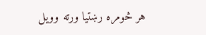هر څومره رښتیا ورته وویل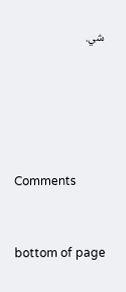شي.





Comments


bottom of page